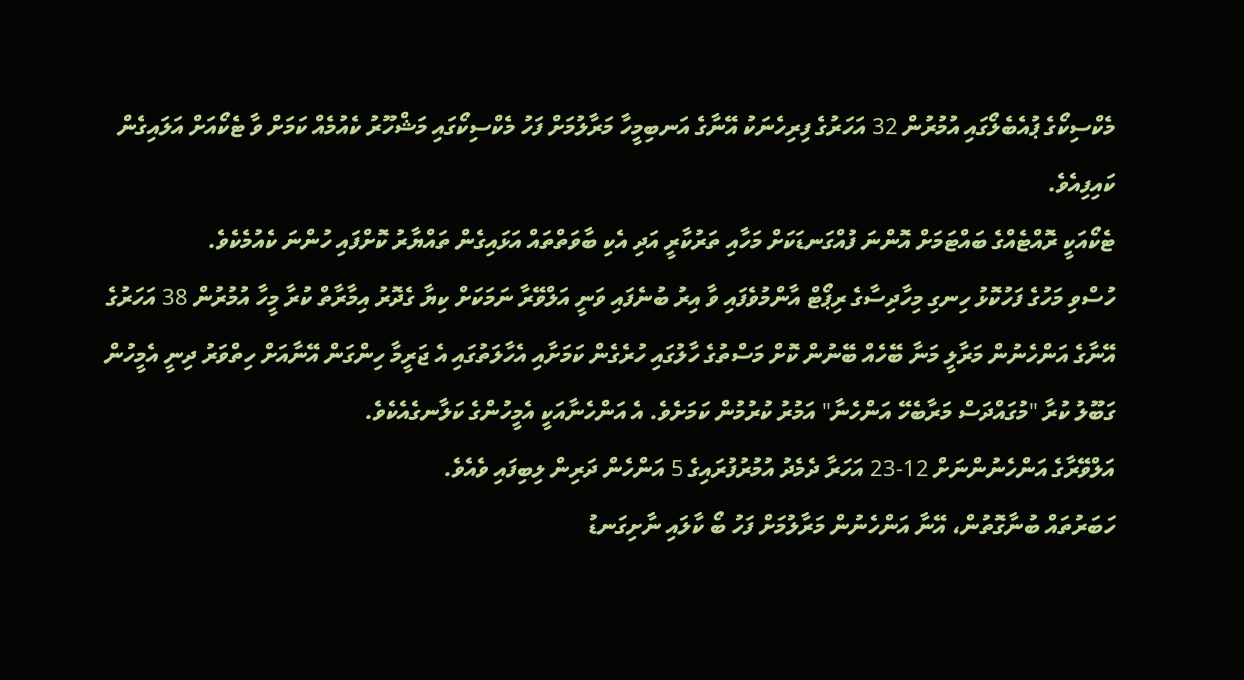މެކްސިކޯގެ ޕުއެބެލޯގައި އުމުރުން 32 އަހަރުގެ ފިރިހެނަކު އޭނާގެ އަނބިމީހާ މަރާލުމަށް ފަހު މެކްސިކޯގައި މަޝްހޫރު ކެއުމެއް ކަމަށް ވާ ޓެކޯއަށް އަލައިގެން ކައިފިއެވެ.
ޓެކޯއަކީ ރޮއްޓެއްގެ ބައްޓަމަށް އޮންނަ ފުއްގަނޑަކަށް މަހާއި ތަރުކާރީ އަދި އެކި ބާވަތްތައް އަޅައިގެން ތައްޔާރު ކޮށްފައި ހުންނަ ކެއުމެކެވެ.
ހުސްވި މަހުގެ ފަހުކޮޅު ހިނގި މިހާދިސާގެ ރިޕޯޓް އާންމުވެފައި ވާ އިރު ބުނެފައި ވަނީ އަލްވޭރާ ނަމަކަށް ކިޔާ ގެދޮރު އިމާރާތް ކުރާ މީހާ އުމުރުން 38 އަހަރުގެ އޭނާގެ އަންހެނުން މަރާލީ މަނާ ބޭހެއް ބޭނުން ކޮށް މަސްތުގެ ހާލުގައި ހުރެގެން ކަމަށާއި އެހާލަތުގައި އެ ޖަރީމާ ހިންގަން އޭނާއަށް ހިތްވަރު ދިނީ އެމީހުން ގަބޫލު ކުރާ "މުގައްދަސް މަރާބެހޭ އަންހެނާ" އަމުރު ކުރުމުން ކަމަށެވެ. އެ އަންހެނާއަކީ އެމީހުންގެ ކަލާނގެއެކެވެ.
އަލްވޭރާގެ އަންހެނުންނަށް 12-23 އަހަރާ ދެމެދު އުމުރުފުރައިގެ 5 އަންހެން ދަރިން ލިބިފައި ވެއެވެ.
ހަބަރުތައް ބުނާގޮތުން، އޭނާ އަންހެނުން މަރާލުމަށް ފަހު ބޯ ކާލައި ނާށިގަނޑު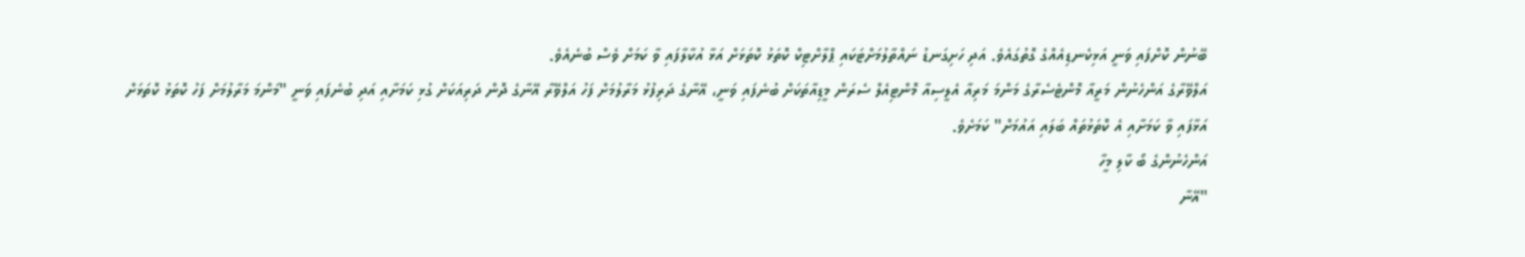ބޭނުން ކޮށްފައި ވަނީ އަޅިކެނޑިއެއްގެ ގޮތުގައެވެ. އަދި ހަށިގަނޑު ނައްތާލުމަށްޓަކައި ޕްލާށްޓިކް ކޮތަޅު ކޮތަޅަށް އަޅާ އުކާލާފައި ވާ ކަމަށް ވެސް ބުނެއެވެ.
އަލްވޭރާގެ އަންހެނުން މަރީއާ މޮންޓެސެރާގެ މަންމަ މަރިއާ އެލީސިއާ މޮންޓިއެލް ސެރަން މީޑިއާތަކަށް ބުނެފައި ވަނީ، އޭނާގެ ދަރިފުޅު މަރާލުމަށް ފަހު އަލްވޭރާ އޭނާގެ ދޮން ދަރިއަކަށް ގުޅި ކަމަށާއި އަދި ބުނެފައި ވަނީ "މަންމަ މަރާލުމަށް ފަހު ކޮތަޅު ކޮތަޅަށް އަޅާފައި ވާ ކަމަށާއި އެ ކޮތަޅުތައް ބަލައި އައުމަށް" ކަމަށެވެ.
އަންހެނުންގެ ބޯ ކާލި މީހާ
"އޭނާ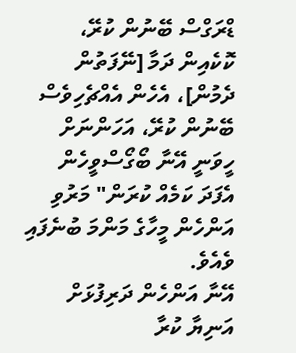ޑްރަގްސް ބޭނުން ކުރޭ، ކޮކެއިން ދަމާ [ނޭފަތުން ދެމުން]، އެހެން އެއްޗެހިވެސް ބޭނުން ކުރޭ، އަހަންނަށް ހީވަނީ އޭނާ ބޯގޯސްވީހެން އެފަދަ ކަމެއް ކުރަން" މަރުވި އަންހެން މީހާގެ މަންމަ ބުނެފައި ވެއެވެ.
އޭނާ އަންހެން ދަރިފުޅަށް އަނިޔާ ކުރާ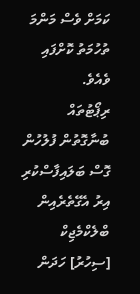ކަމަށް ވެސް މަންމަ ތުހުމަތު ކޮށްފައި ވެއެވެ.
ރިޕޯޓުތައް ބުނާގޮތުން ފުލުހުން ގޮސް ބަލައިފާސްކުރި އިރު އެގޭތެރެއިން ބްލެކްމެޖިކް [ސިހުރު] ހަދަން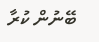ބޭނުން ކުރާ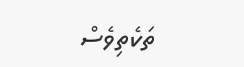ތަކެތިވެސް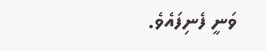ވަނީ ފެނިފައެވެ.